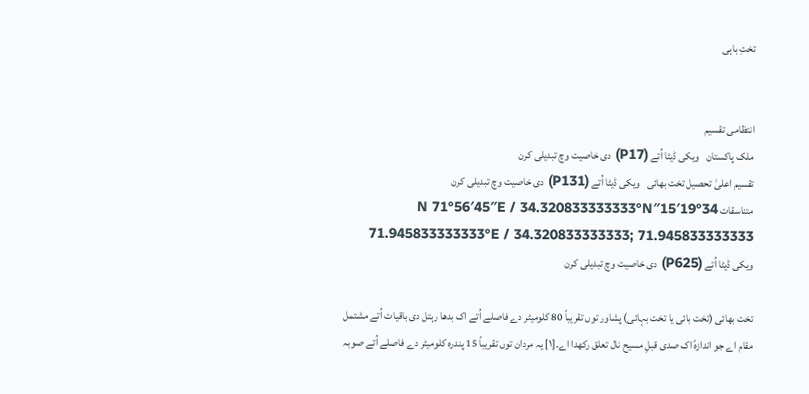تختِ باہی


انتظامی تقسیم
ملک پاکستان   ویکی ڈیٹا اُتے (P17) دی خاصیت وچ تبدیلی کرن
تقسیم اعلیٰ تحصیل تخت بھائی   ویکی ڈیٹا اُتے (P131) دی خاصیت وچ تبدیلی کرن
متناسقات 34°19′15″N 71°56′45″E / 34.320833333333°N 71.945833333333°E / 34.320833333333; 71.945833333333   ویکی ڈیٹا اُتے (P625) دی خاصیت وچ تبدیلی کرن

تخت بھائی (تخت بائی یا تخت بہائی) پشاور توں تقریباً 80 کلومیٹر دے فاصلے اُتے اک بدھا رہتل دی باقیات اُتے مشتمل مقام اے جو اندازہً اک صدی قبلِ مسیح نال تعلق رکھدا اے۔[۱] یہ مردان توں تقریباً 15 پندرہ کلومیٹر دے فاصلے اُتے صوبہ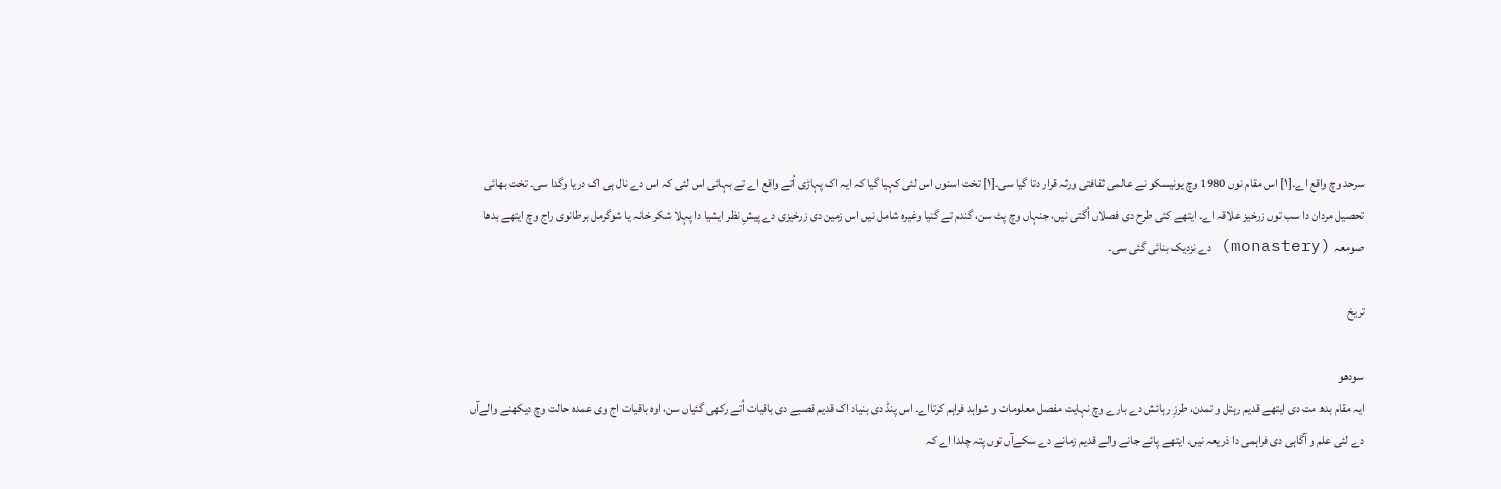سرحد وچ واقع اے۔[۱] اس مقام نوں 1980 وچ یونیسکو نے عالمی ثقافتی ورثہ قرار دتا گیا سی۔[۱] تخت اسنوں اس لئی کہیا گیا کہ ایہ اک پہاڑی اُتے واقع اے تے بہائی اس لئی کہ اس دے نال ہی اک دریا وگدا سی۔ تخت بھائی تحصیل مردان دا سب توں زرخیز علاقہ اے۔ ایتھے کئی طرح دی فصلاں اُگتی نيں، جنہاں وچ پٹ سن، گندم تے گنیا وغیرہ شامل نيں اس زمین دی زرخیزی دے پیشِ نظر ایشیا دا پہلا شکر خانہ یا شوگرمل برطانوی راج وچ ایتھے بدھا صومعہ (monastery) دے نزدیک بنائی گئی سی۔

تریخ

سودھو
ایہ مقام بدھ مت دی ایتھے قدیم رہتل و تمدن، طرزِ رہائش دے بارے وچ نہایت مفصل معلومات و شواہد فراہم کرتااے۔ اس پنڈ دی بنیاد اک قدیم قصبے دی باقیات اُتے رکھی گئياں سن، اوہ باقیات اج وی عمدہ حالت وچ دیکھنے والےآں دے لئی علم و آگاہی دی فراہمی دا ذریعہ نيں۔ ایتھے پائے جانے والے قدیم زمانے دے سکےآں توں پتہ چلدا اے کہ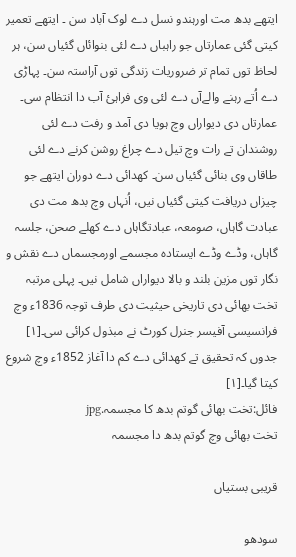ایتھے بدھ مت اورہندو نسل دے لوک آباد سن ۔ ایتھے تعمیر کيتی گئی عمارتاں جو راہباں دے لئی بنوائاں گئياں سن، ہر لحاظ توں تمام تر ضروریات زندگی توں آراستہ سن۔ پہاڑی دے اُتے رہنے والےآں دے لئی وی فراہیٔ آب دا انتظام سی۔ عمارتاں دی دیواراں وچ ہويا دی آمد و رفت دے لئی روشندان تے رات وچ تیل دے چراغ روشن کرنے دے لئی طاقاں وی بنائی گئياں سن۔ کھدائی دے دوران ایتھے جو چیزاں دریافت کيتی گئیاں نيں، اُنہاں وچ بدھ مت دی عبادت گاہاں، صومعہ، عبادتگاہاں دے کھلے صحن، جلسہ گاہاں، وڈے وڈے ایستادہ مجسمے اورمجسماں دے نقش و نگار توں مزین بلند و بالا دیواراں شامل نيں۔ پہلی مرتبہ تخت بھائی دی تاریخی حیثیت دی طرف توجہ 1836ء وچ فرانسیسی آفیسر جنرل کورٹ نے مبذول کرائی سی۔[۱] جدوں کہ تحقیق تے کھدائی دے کم دا آغاز 1852ء وچ شروع کيتا گیا۔[۱]
فائل:تخت بھائی گوتم بدھ کا مجسمہ.jpg
تخت بھائی وچ گوتم بدھ دا مجسمہ

قریبی بستیاں

سودھو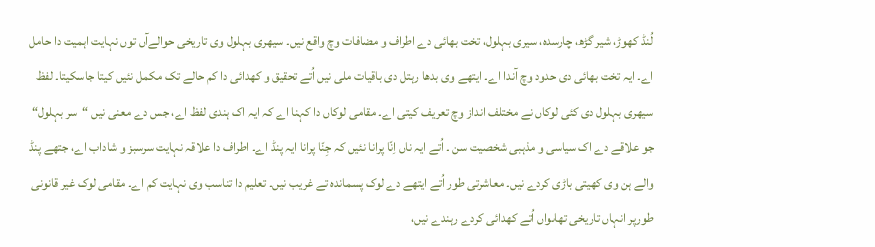لُنڈ کھوڑ، شیر گڑھ، چارسدہ، سیری بہلول، تخت بھائی دے اطراف و مضافات وچ واقع نيں۔ سیھری بہلول وی تاریخی حوالےآں توں نہایت اہمیت دا حامل اے۔ ایہ تخت بھائی دی حدود وچ آندا اے۔ ایتھے وی بدھا رہتل دی باقیات ملی نيں اُتے تحقیق و کھدائی دا کم حالے تک مکمل نئيں کيتا جاسکيتا۔ لفظ سیھری بہلول دی کئی لوکاں نے مختلف انداز وچ تعریف کيتی اے۔ مقامی لوکاں دا کہنا اے کہ ایہ اک ہندی لفظ اے، جس دے معنی نيں “سر بہلول“ جو علاقے دے اک سیاسی و مذہبی شخصیت سن ۔ اُتے ایہ ناں اِنّا پرانا نئيں کہ جِنّا پرانا ایہ پنڈ اے۔ اطراف دا علاقہ نہایت سرسبز و شاداب اے، جتھے پنڈ والے ہن وی کھیتی باڑی کردے نيں۔ معاشرتی طور اُتے ایتھے دے لوک پسماندہ تے غریب نيں۔ تعلیم دا تناسب وی نہایت کم اے۔ مقامی لوک غیر قانونی طورپر انہاں تاریخی تھاںواں اُتے کھدائی کردے رہندے نيں،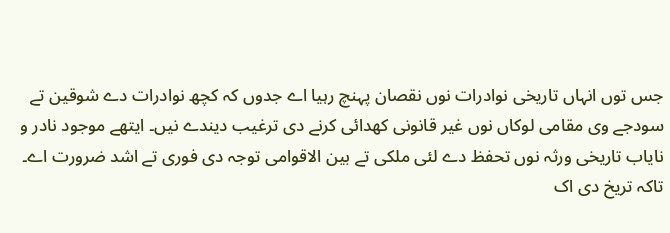جس توں انہاں تاریخی نوادرات نوں نقصان پہنچ رہیا اے جدوں کہ کچھ نوادرات دے شوقین تے سودجے وی مقامی لوکاں نوں غیر قانونی کھدائی کرنے دی ترغیب دیندے نيں۔ ایتھے موجود نادر و نایاب تاریخی ورثہ نوں تحفظ دے لئی ملکی تے بین الاقوامی توجہ دی فوری تے اشد ضرورت اے۔ تاکہ تریخ دی اک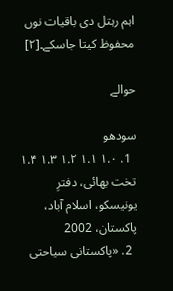اہم رہتل دی باقیات نوں محفوظ کيتا جاسکے۔[۲]

حوالے

سودھو
  1. ۱.۰ ۱.۱ ۱.۲ ۱.۳ ۱.۴ تخت بھائی، دفترِ یونیسکو، اسلام آباد، پاکستان، 2002
  2. «پاکستانی سیاحتی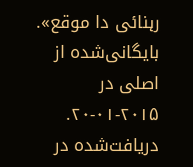رہنائی دا موقع». بایگانی‌شده از اصلی در ۲۰۱۵-۰۱-۲۰. دریافت‌شده در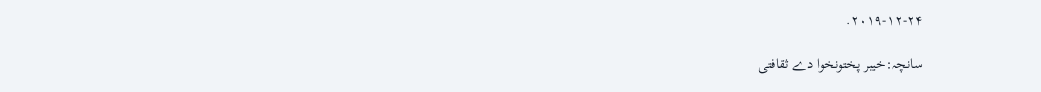۲۰۱۹-۱۲-۲۴.

سانچہ:خیبر پختونخوا دے ثقافتی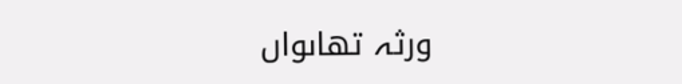ورثہ تھاںواں